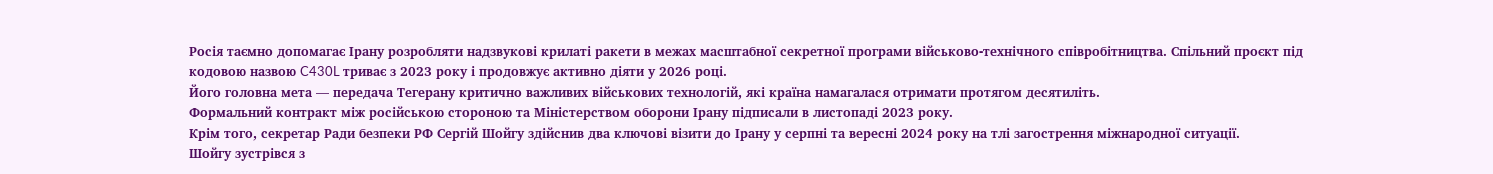Росія таємно допомагає Ірану розробляти надзвукові крилаті ракети в межах масштабної секретної програми військово-технічного співробітництва. Спільний проєкт під кодовою назвою C430L триває з 2023 року і продовжує активно діяти у 2026 році.
Його головна мета — передача Тегерану критично важливих військових технологій, які країна намагалася отримати протягом десятиліть.
Формальний контракт між російською стороною та Міністерством оборони Ірану підписали в листопаді 2023 року.
Крім того, секретар Ради безпеки РФ Сергій Шойгу здійснив два ключові візити до Ірану у серпні та вересні 2024 року на тлі загострення міжнародної ситуації.
Шойгу зустрівся з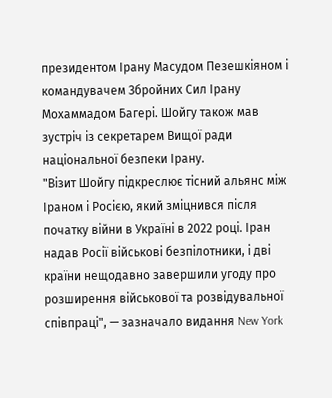президентом Ірану Масудом Пезешкіяном і командувачем Збройних Сил Ірану Мохаммадом Багері. Шойгу також мав зустріч із секретарем Вищої ради національної безпеки Ірану.
"Візит Шойгу підкреслює тісний альянс між Іраном і Росією, який зміцнився після початку війни в Україні в 2022 році. Іран надав Росії військові безпілотники, і дві країни нещодавно завершили угоду про розширення військової та розвідувальної співпраці", — зазначало видання New York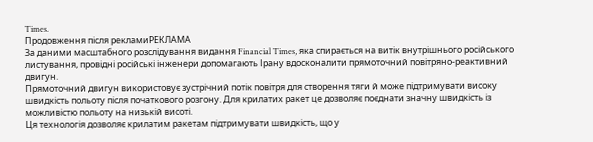Times.
Продовження після рекламиРЕКЛАМА
За даними масштабного розслідування видання Financial Times, яка спирається на витік внутрішнього російського листування, провідні російські інженери допомагають Ірану вдосконалити прямоточний повітряно-реактивний двигун.
Прямоточний двигун використовує зустрічний потік повітря для створення тяги й може підтримувати високу швидкість польоту після початкового розгону. Для крилатих ракет це дозволяє поєднати значну швидкість із можливістю польоту на низькій висоті.
Ця технологія дозволяє крилатим ракетам підтримувати швидкість, що у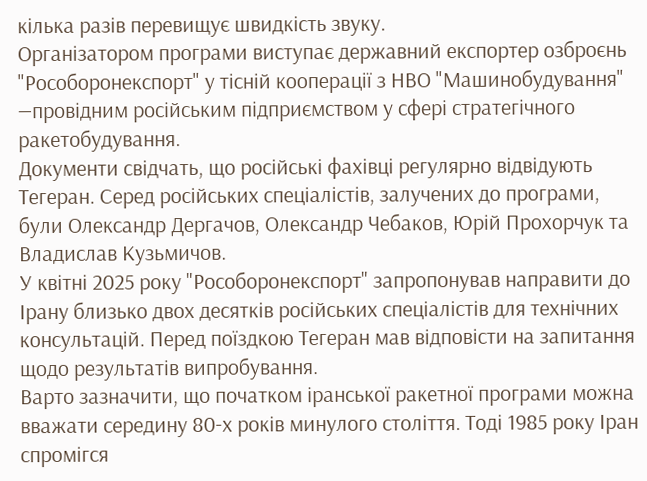кілька разів перевищує швидкість звуку.
Організатором програми виступає державний експортер озброєнь "Рособоронекспорт" у тісній кооперації з НВО "Машинобудування" —провідним російським підприємством у сфері стратегічного ракетобудування.
Документи свідчать, що російські фахівці регулярно відвідують Тегеран. Серед російських спеціалістів, залучених до програми, були Олександр Дергачов, Олександр Чебаков, Юрій Прохорчук та Владислав Кузьмичов.
У квітні 2025 року "Рособоронекспорт" запропонував направити до Ірану близько двох десятків російських спеціалістів для технічних консультацій. Перед поїздкою Тегеран мав відповісти на запитання щодо результатів випробування.
Варто зазначити, що початком іранської ракетної програми можна вважати середину 80-х років минулого століття. Тоді 1985 року Іран спромігся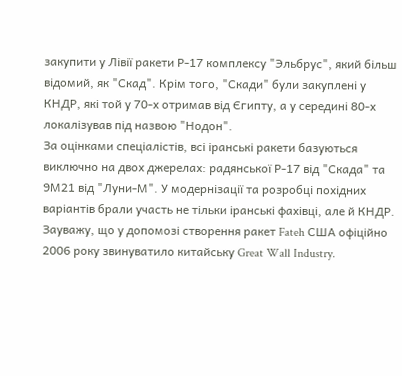закупити у Лівії ракети Р-17 комплексу "Эльбрус", який більш відомий, як "Скад". Крім того, "Скади" були закуплені у КНДР, які той у 70-х отримав від Єгипту, а у середині 80-х локалізував під назвою "Нодон".
За оцінками спеціалістів, всі іранські ракети базуються виключно на двох джерелах: радянської Р-17 від "Скада" та 9М21 від "Луни-М". У модернізації та розробці похідних варіантів брали участь не тільки іранські фахівці, але й КНДР. Зауважу, що у допомозі створення ракет Fateh США офіційно 2006 року звинуватило китайську Great Wall Industry.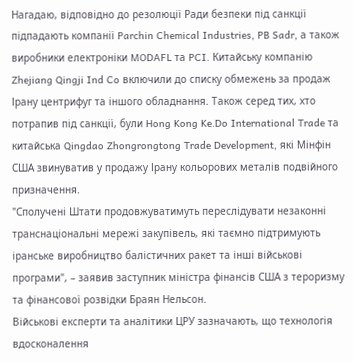Нагадаю, відповідно до резолюції Ради безпеки під санкції підпадають компанії Parchin Chemical Industries, PB Sadr, а також виробники електроніки MODAFL та PCI. Китайську компанію Zhejiang Qingji Ind Co включили до списку обмежень за продаж Ірану центрифуг та іншого обладнання. Також серед тих, хто потрапив під санкції, були Hong Kong Ke.Do International Trade та китайська Qingdao Zhongrongtong Trade Development, які Мінфін США звинуватив у продажу Ірану кольорових металів подвійного призначення.
"Сполучені Штати продовжуватимуть переслідувати незаконні транснаціональні мережі закупівель, які таємно підтримують іранське виробництво балістичних ракет та інші військові програми", – заявив заступник міністра фінансів США з тероризму та фінансової розвідки Браян Нельсон.
Військові експерти та аналітики ЦРУ зазначають, що технологія вдосконалення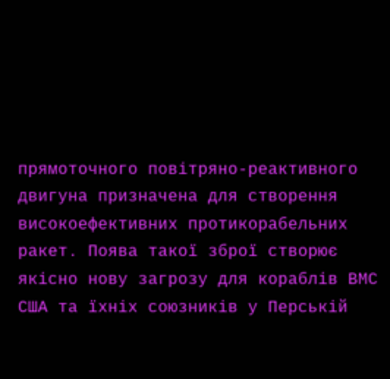прямоточного повітряно-реактивного двигуна призначена для створення високоефективних протикорабельних ракет. Поява такої зброї створює якісно нову загрозу для кораблів ВМС США та їхніх союзників у Перській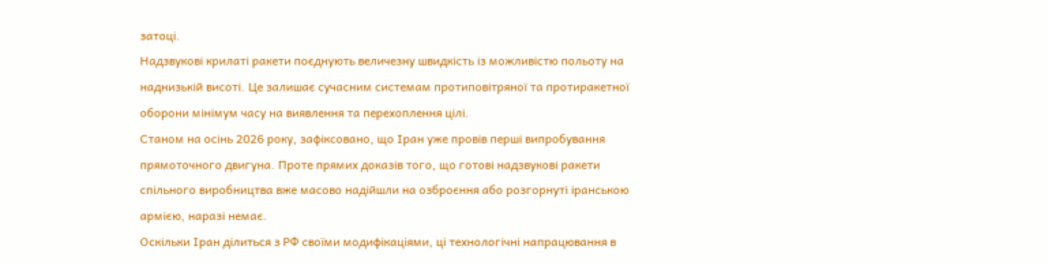затоці.
Надзвукові крилаті ракети поєднують величезну швидкість із можливістю польоту на наднизькій висоті. Це залишає сучасним системам протиповітряної та протиракетної оборони мінімум часу на виявлення та перехоплення цілі.
Станом на осінь 2026 року, зафіксовано, що Іран уже провів перші випробування прямоточного двигуна. Проте прямих доказів того, що готові надзвукові ракети спільного виробництва вже масово надійшли на озброєння або розгорнуті іранською армією, наразі немає.
Оскільки Іран ділиться з РФ своїми модифікаціями, ці технологічні напрацювання в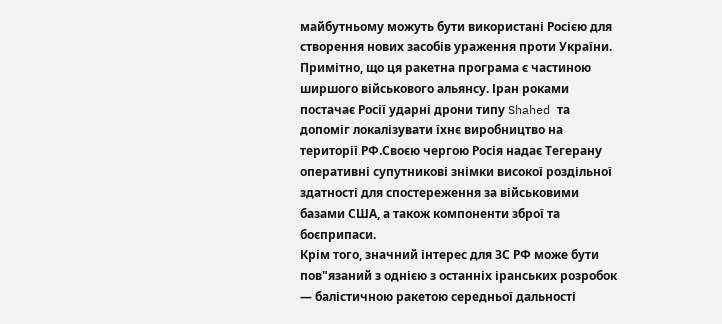майбутньому можуть бути використані Росією для створення нових засобів ураження проти України.
Примітно, що ця ракетна програма є частиною ширшого військового альянсу. Іран роками постачає Росії ударні дрони типу Shahed та допоміг локалізувати їхнє виробництво на території РФ.Своєю чергою Росія надає Тегерану оперативні супутникові знімки високої роздільної здатності для спостереження за військовими базами США, а також компоненти зброї та боєприпаси.
Крім того, значний інтерес для ЗС РФ може бути пов"язаний з однією з останніх іранських розробок — балістичною ракетою середньої дальності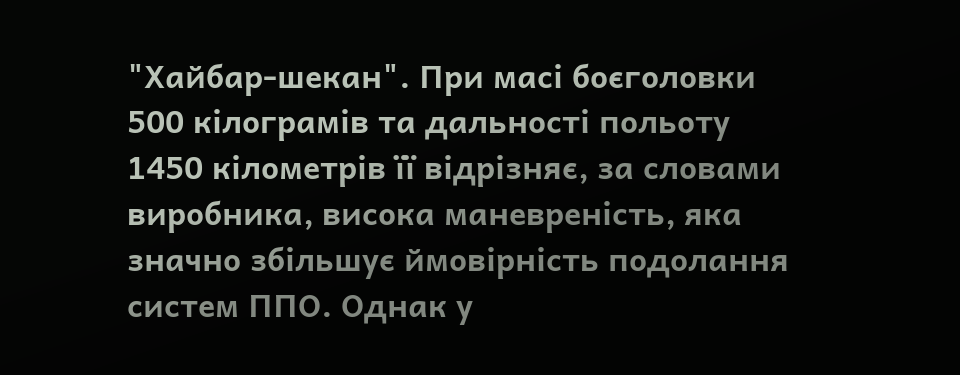"Хайбар-шекан". При масі боєголовки 500 кілограмів та дальності польоту 1450 кілометрів її відрізняє, за словами виробника, висока маневреність, яка значно збільшує ймовірність подолання систем ППО. Однак у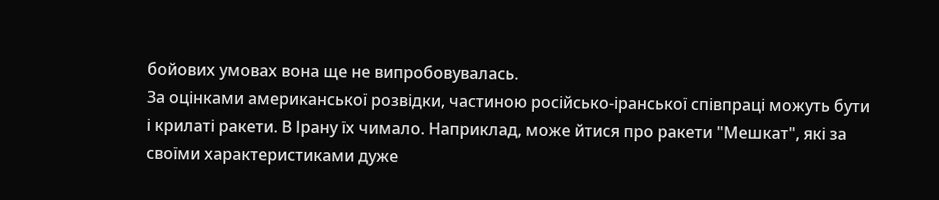бойових умовах вона ще не випробовувалась.
За оцінками американської розвідки, частиною російсько-іранської співпраці можуть бути і крилаті ракети. В Ірану їх чимало. Наприклад, може йтися про ракети "Мешкат", які за своїми характеристиками дуже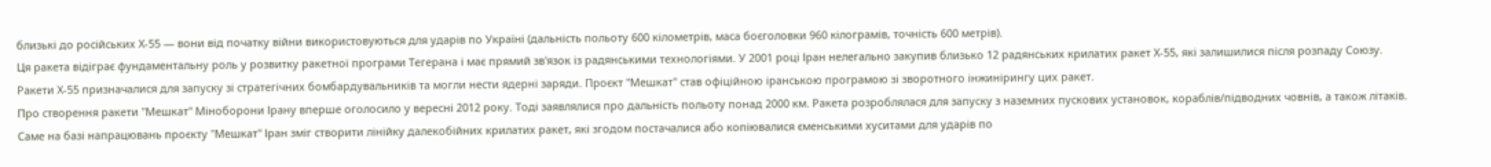близькі до російських Х-55 — вони від початку війни використовуються для ударів по Україні (дальність польоту 600 кілометрів, маса боєголовки 960 кілограмів, точність 600 метрів).
Ця ракета відіграє фундаментальну роль у розвитку ракетної програми Тегерана і має прямий зв'язок із радянськими технологіями. У 2001 році Іран нелегально закупив близько 12 радянських крилатих ракет Х-55, які залишилися після розпаду Союзу. Ракети Х-55 призначалися для запуску зі стратегічних бомбардувальників та могли нести ядерні заряди. Проєкт "Мешкат" став офіційною іранською програмою зі зворотного інжинірингу цих ракет.
Про створення ракети "Мешкат" Міноборони Ірану вперше оголосило у вересні 2012 року. Тоді заявлялися про дальність польоту понад 2000 км. Ракета розроблялася для запуску з наземних пускових установок, кораблів/підводних човнів, а також літаків.
Саме на базі напрацювань проєкту "Мешкат" Іран зміг створити лінійку далекобійних крилатих ракет, які згодом постачалися або копіювалися єменськими хуситами для ударів по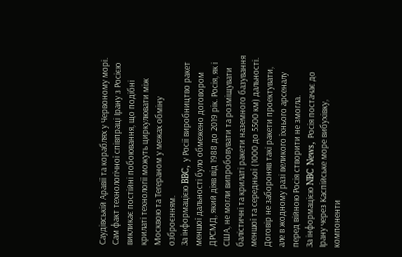Саудівській Аравії та кораблях у Червоному морі.
Сам факт технологічної співпраці Ірану з Росією викликає постійні побоювання, що подібні крилаті технології можуть циркулювати між Москвою та Тегераном у межах обміну озброєнням.
За інформацією BBC, у Росії виробництво ракет меншої дальності було обмежено договором ДРСМД, який діяв від 1988 до 2019 рік. Росія, як і США, не могли випробовувати та розміщувати балістичні та крилаті ракети наземного базування меншої та середньої (1000 до 5500 км) дальності. Договір не забороняв такі ракети проектувати, але в жодному разі великого їхнього арсеналу перед війною Росія створити не змогла.
За інформацією NBC News, Росія постачає до Ірану через Каспійське море вибухівку, компоненти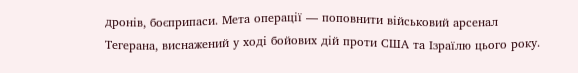дронів, боєприпаси. Мета операції — поповнити військовий арсенал Тегерана, виснажений у ході бойових дій проти США та Ізраїлю цього року.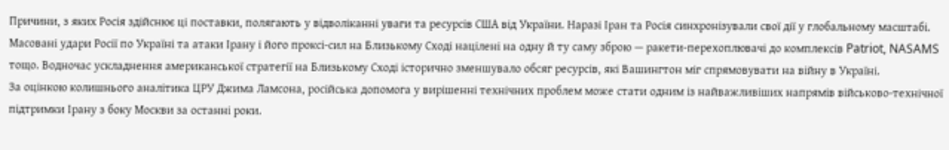Причини, з яких Росія здійснює ці поставки, полягають у відволіканні уваги та ресурсів США від України. Наразі Іран та Росія синхронізували свої дії у глобальному масштабі. Масовані удари Росії по Україні та атаки Ірану і його проксі-сил на Близькому Сході націлені на одну й ту саму зброю — ракети-перехоплювачі до комплексів Patriot, NASAMS тощо. Водночас ускладнення американської стратегії на Близькому Сході історично зменшувало обсяг ресурсів, які Вашингтон міг спрямовувати на війну в Україні.
За оцінкою колишнього аналітика ЦРУ Джима Ламсона, російська допомога у вирішенні технічних проблем може стати одним із найважливіших напрямів військово-технічної підтримки Ірану з боку Москви за останні роки.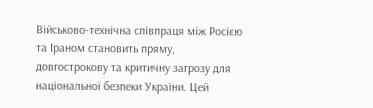Військово-технічна співпраця між Росією та Іраном становить пряму, довгострокову та критичну загрозу для національної безпеки України. Цей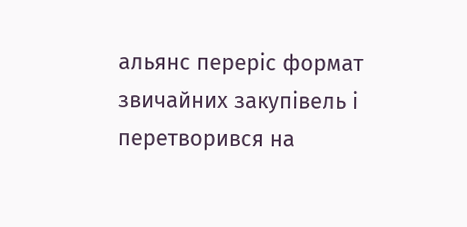альянс переріс формат звичайних закупівель і перетворився на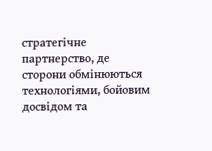стратегічне партнерство, де сторони обмінюються технологіями, бойовим досвідом та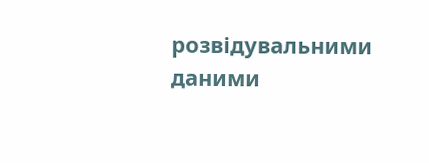розвідувальними даними